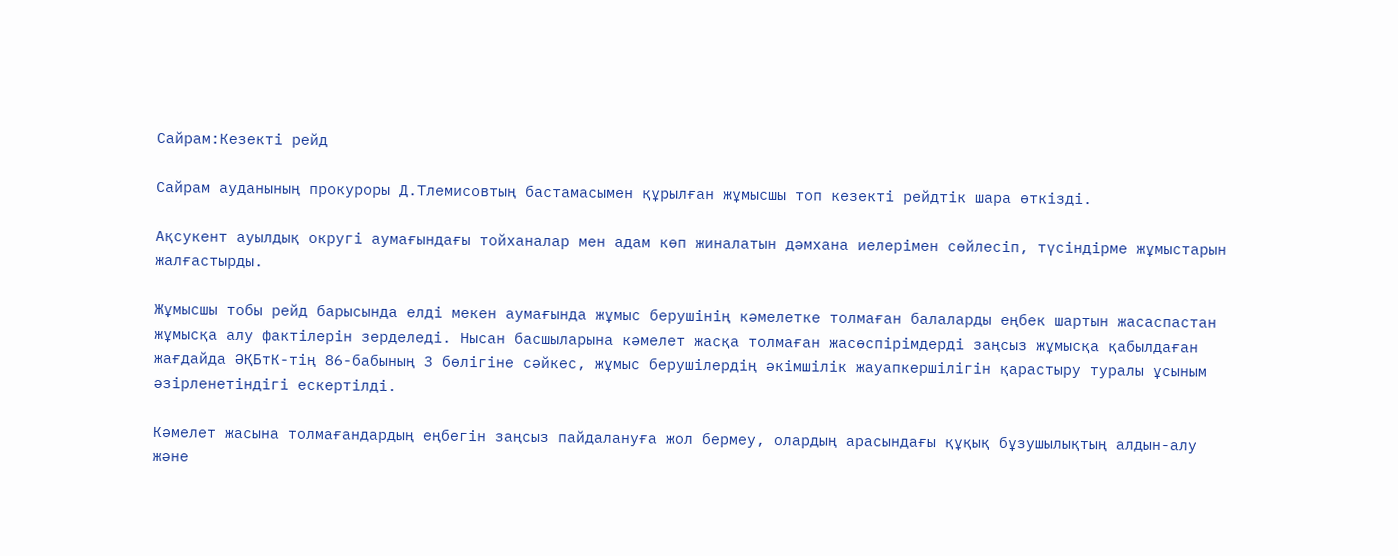Сайрам:Кезекті рейд

Сайрам ауданының прокуроры Д.Тлемисовтың бастамасымен құрылған жұмысшы топ кезекті рейдтік шара өткізді.

Ақсукент ауылдық округі аумағындағы тойханалар мен адам көп жиналатын дәмхана иелерімен сөйлесіп, түсіндірме жұмыстарын жалғастырды.

Жұмысшы тобы рейд барысында елді мекен аумағында жұмыс берушінің кәмелетке толмаған балаларды еңбек шартын жасаспастан жұмысқа алу фактілерін зерделеді. Нысан басшыларына кәмелет жасқа толмаған жасөспірімдерді заңсыз жұмысқа қабылдаған жағдайда ӘҚБтК-тің 86-бабының 3 бөлігіне сәйкес, жұмыс берушілердің әкімшілік жауапкершілігін қарастыру туралы ұсыным әзірленетіндігі ескертілді.

Кәмелет жасына толмағандардың еңбегін заңсыз пайдалануға жол бермеу, олардың арасындағы құқық бұзушылықтың алдын-алу және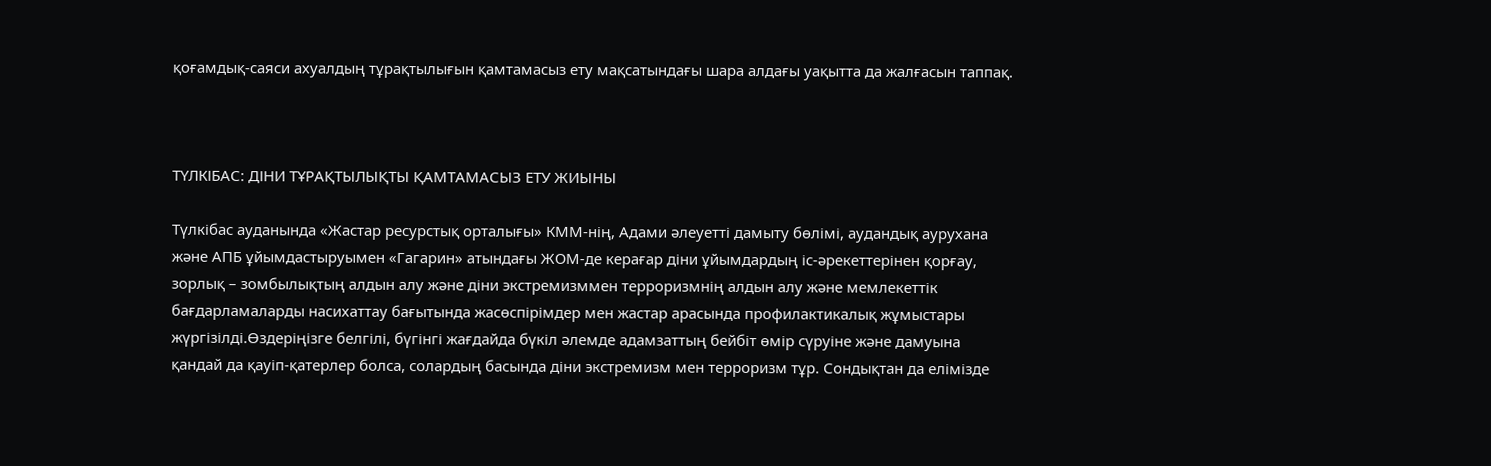қоғамдық-саяси ахуалдың тұрақтылығын қамтамасыз ету мақсатындағы шара алдағы уақытта да жалғасын таппақ.



ТҮЛКІБАС: ДІНИ ТҰРАҚТЫЛЫҚТЫ ҚАМТАМАСЫЗ ЕТУ ЖИЫНЫ

Түлкібас ауданында «Жастар ресурстық орталығы» КММ-нің, Адами әлеуетті дамыту бөлімі, аудандық аурухана және АПБ ұйымдастыруымен «Гагарин» атындағы ЖОМ-де керағар діни ұйымдардың іс-әрекеттерінен қорғау, зорлық – зомбылықтың алдын алу және діни экстремизммен терроризмнің алдын алу және мемлекеттік бағдарламаларды насихаттау бағытында жасөспірімдер мен жастар арасында профилактикалық жұмыстары жүргізілді.Өздеріңізге белгілі, бүгінгі жағдайда бүкіл әлемде адамзаттың бейбіт өмір сүруіне және дамуына қандай да қауіп-қатерлер болса, солардың басында діни экстремизм мен терроризм тұр. Сондықтан да елімізде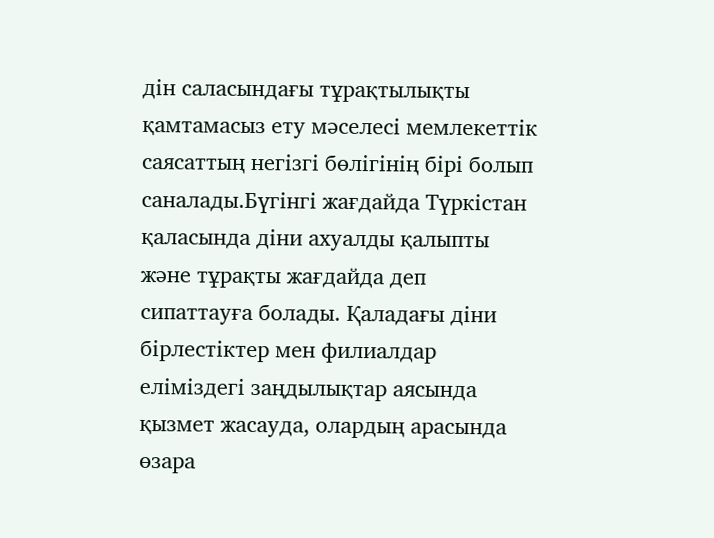дін саласындағы тұрақтылықты қамтамасыз ету мәселесі мемлекеттік саясаттың негізгі бөлігінің бірі болып саналады.Бүгінгі жағдайда Түркістан қаласында діни ахуалды қалыпты және тұрақты жағдайда деп сипаттауға болады. Қаладағы діни бірлестіктер мен филиалдар еліміздегі заңдылықтар аясында қызмет жасауда, олардың арасында өзара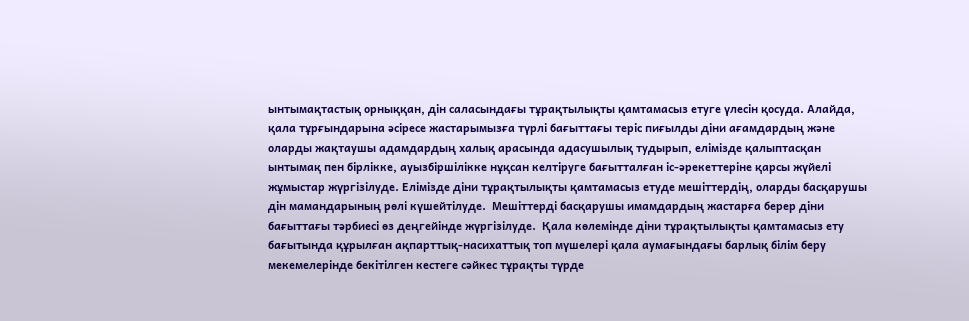ынтымақтастық орныққан, дін саласындағы тұрақтылықты қамтамасыз етуге үлесін қосуда. Алайда, қала тұрғындарына әсіресе жастарымызға түрлі бағыттағы теріс пиғылды діни ағамдардың және оларды жақтаушы адамдардың халық арасында адасушылық тудырып, елімізде қалыптасқан ынтымақ пен бірлікке, ауызбіршілікке нұқсан келтіруге бағытталған іс-әрекеттеріне қарсы жүйелі жұмыстар жүргізілуде. Елімізде діни тұрақтылықты қамтамасыз етуде мешіттердің, оларды басқарушы дін мамандарының рөлі күшейтілуде.  Мешіттерді басқарушы имамдардың жастарға берер діни бағыттағы тәрбиесі өз деңгейінде жүргізілуде.  Қала көлемінде діни тұрақтылықты қамтамасыз ету бағытында құрылған ақпарттық-насихаттық топ мүшелері қала аумағындағы барлық білім беру мекемелерінде бекітілген кестеге сәйкес тұрақты түрде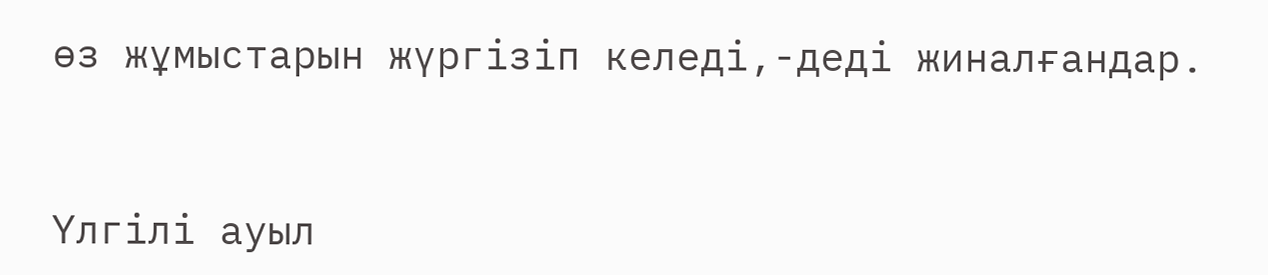өз жұмыстарын жүргізіп келеді,-деді жиналғандар.



Үлгілі ауыл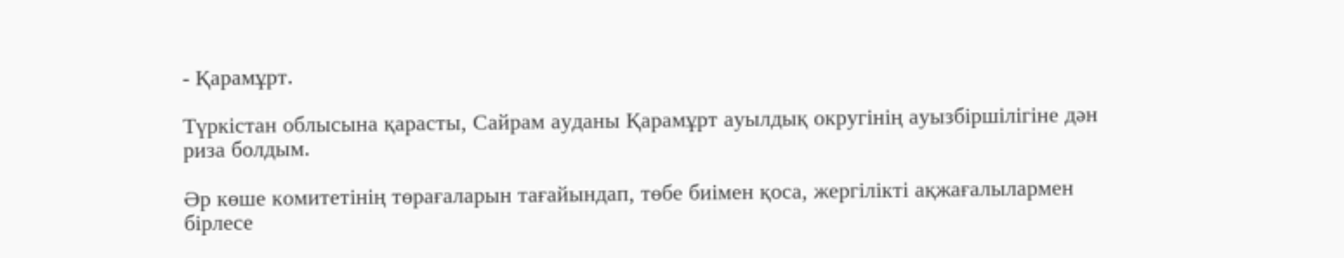- Қарамұрт.

Түркістан облысына қарасты, Сайрам ауданы Қарамұрт ауылдық округінің ауызбіршілігіне дән риза болдым.

Әр көше комитетінің төрағаларын тағайындап, төбе биімен қоса, жергілікті ақжағалылармен бірлесе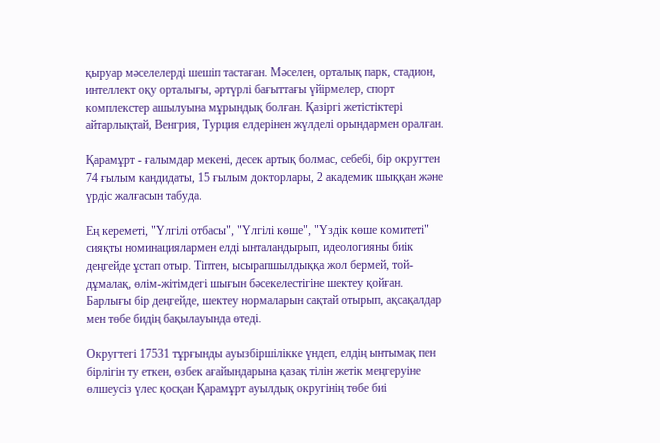қыруар мәселелерді шешіп тастаған. Мәселен, орталық парк, стадион, интеллект оқу орталығы, әртүрлі бағыттағы үйірмелер, спорт комплекстер ашылуына мұрындық болған. Қазіргі жетістіктері айтарлықтай, Венгрия, Турция елдерінен жүлделі орындармен оралған.

Қарамұрт - ғалымдар мекені, десек артық болмас, себебі, бір округтен 74 ғылым кандидаты, 15 ғылым докторлары, 2 академик шыққан және үрдіс жалғасын табуда.

Ең кереметі, "Үлгілі отбасы", "Үлгілі көше", "Үздік көше комитеті" сияқты номинациялармен елді ынталандырып, идеологияны биік деңгейде ұстап отыр. Тіптен, ысырапшылдыққа жол бермей, той-дұмалақ, өлім-жітімдегі шығын бәсекелестігіне шектеу қойған. Барлығы бір деңгейде, шектеу нормаларын сақтай отырып, ақсақалдар мен төбе бидің бақылауында өтеді.

Округтегі 17531 тұрғынды ауызбіршілікке үндеп, елдің ынтымақ пен бірлігін ту еткен, өзбек ағайындарына қазақ тілін жетік меңгеруіне өлшеусіз үлес қосқан Қарамұрт ауылдық округінің төбе биі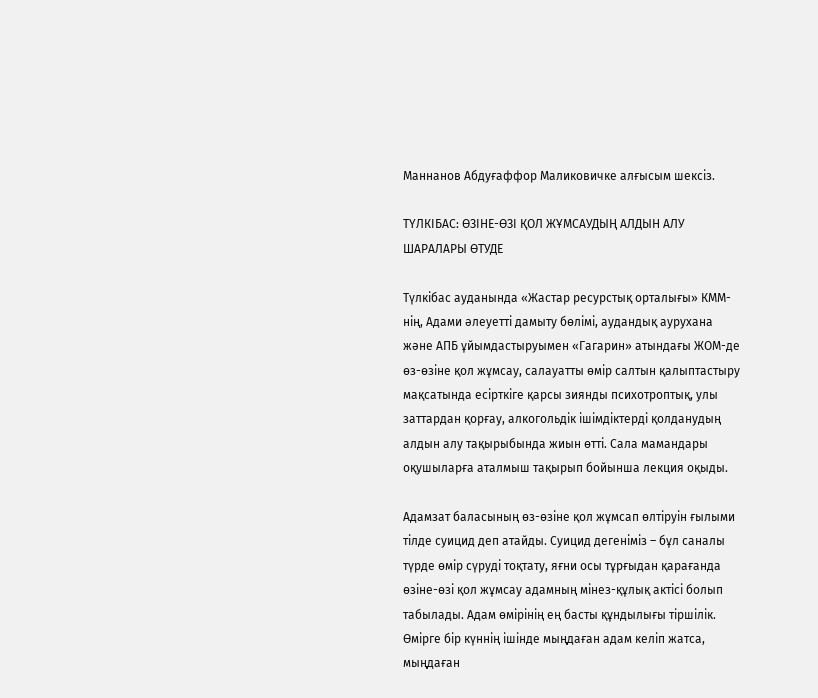Маннанов Абдуғаффор Маликовичке алғысым шексіз.

ТҮЛКІБАС: ӨЗІНЕ-ӨЗІ ҚОЛ ЖҰМСАУДЫҢ АЛДЫН АЛУ ШАРАЛАРЫ ӨТУДЕ

Түлкібас ауданында «Жастар ресурстық орталығы» КММ-нің, Адами әлеуетті дамыту бөлімі, аудандық аурухана және АПБ ұйымдастыруымен «Гагарин» атындағы ЖОМ-де өз-өзіне қол жұмсау, салауатты өмір салтын қалыптастыру мақсатында есірткіге қарсы зиянды психотроптық, улы заттардан қорғау, алкогольдік ішімдіктерді қолданудың алдын алу тақырыбында жиын өтті. Сала мамандары оқушыларға аталмыш тақырып бойынша лекция оқыды.

Адамзат баласының өз-өзіне қол жұмсап өлтіруін ғылыми тілде суицид деп атайды. Суицид дегеніміз – бұл саналы түрде өмір сүруді тоқтату, яғни осы тұрғыдан қарағанда өзіне-өзі қол жұмсау адамның мінез-құлық актісі болып табылады. Адам өмірінің ең басты құндылығы тіршілік. Өмірге бір күннің ішінде мыңдаған адам келіп жатса, мыңдаған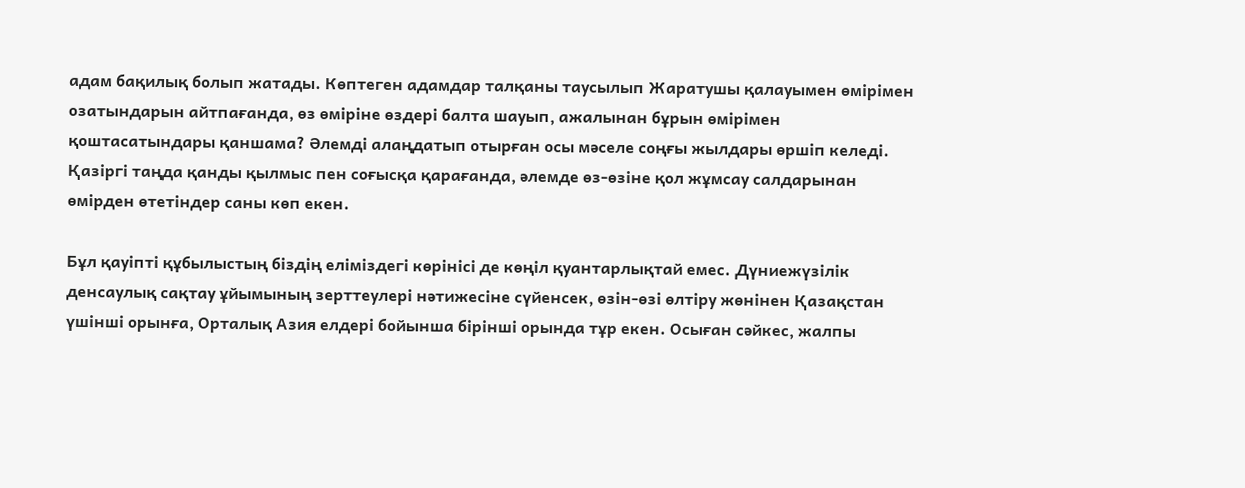адам бақилық болып жатады. Көптеген адамдар талқаны таусылып Жаратушы қалауымен өмірімен озатындарын айтпағанда, өз өміріне өздері балта шауып, ажалынан бұрын өмірімен қоштасатындары қаншама? Әлемді алаңдатып отырған осы мәселе соңғы жылдары өршіп келеді. Қазіргі таңда қанды қылмыс пен соғысқа қарағанда, әлемде өз-өзіне қол жұмсау салдарынан өмірден өтетіндер саны көп екен.

Бұл қауіпті құбылыстың біздің еліміздегі көрінісі де көңіл қуантарлықтай емес. Дүниежүзілік денсаулық сақтау ұйымының зерттеулері нәтижесіне сүйенсек, өзін-өзі өлтіру жөнінен Қазақстан үшінші орынға, Орталық Азия елдері бойынша бірінші орында тұр екен. Осыған сәйкес, жалпы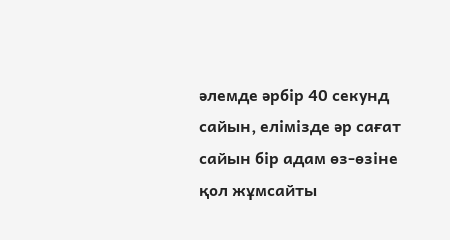әлемде әрбір 40 секунд сайын, елімізде әр сағат сайын бір адам өз-өзіне қол жұмсайты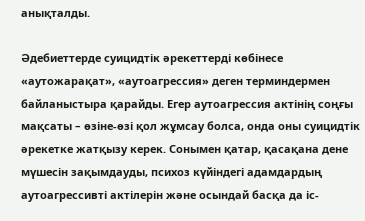анықталды.

Әдебиеттерде суицидтік әрекеттерді көбінесе «аутожарақат», «аутоагрессия» деген терминдермен байланыстыра қарайды. Егер аутоагрессия актінің соңғы мақсаты – өзіне-өзі қол жұмсау болса, онда оны суицидтік әрекетке жатқызу керек. Сонымен қатар, қасақана дене мүшесін зақымдауды, психоз күйіндегі адамдардың аутоагрессивті актілерін және осындай басқа да іс-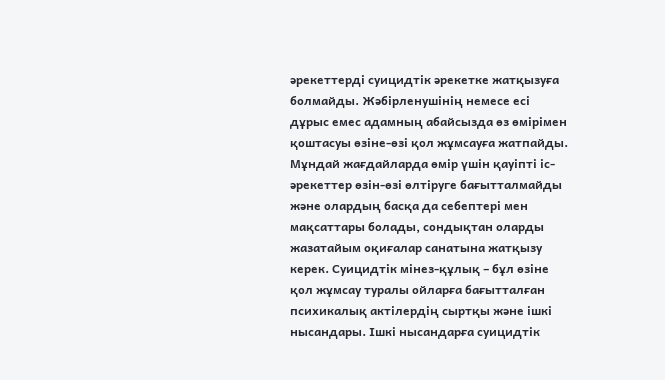әрекеттерді суицидтік әрекетке жатқызуға болмайды. Жәбірленушінің немесе есі дұрыс емес адамның абайсызда өз өмірімен қоштасуы өзіне-өзі қол жұмсауға жатпайды. Мұндай жағдайларда өмір үшін қауіпті іс-әрекеттер өзін-өзі өлтіруге бағытталмайды және олардың басқа да себептері мен мақсаттары болады, сондықтан оларды жазатайым оқиғалар санатына жатқызу керек. Суицидтік мінез-құлық – бұл өзіне қол жұмсау туралы ойларға бағытталған психикалық актілердің сыртқы және ішкі нысандары. Ішкі нысандарға суицидтік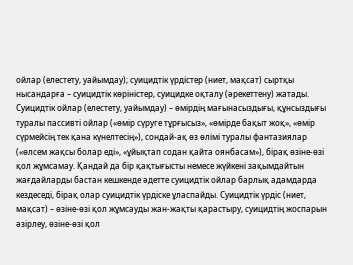ойлар (елестету, уайымдау); суицидтік үрдістер (ниет, мақсат) сыртқы нысандарға – суицидтік көріністер, суицидке оқталу (әрекеттену) жатады. Суицидтік ойлар (елестету, уайымдау) – өмірдің мағынасыздығы, құнсыздығы туралы пассивті ойлар («өмір сүруге тұрғысыз», «өмірде бақыт жоқ», «өмір сүрмейсің тек қана күнелтесің»), сондай-ақ өз өлімі туралы фантазиялар («өлсем жақсы болар еді», «ұйықтап содан қайта оянбасам»), бірақ өзіне-өзі қол жұмсамау. Қандай да бір қақтығысты немесе жүйкені зақымдайтын жағдайларды бастан кешкенде әдетте суицидтік ойлар барлық адамдарда кездеседі, бірақ олар суицидтік үрдіске ұласпайды. Суицидтік үрдіс (ниет, мақсат) – өзіне-өзі қол жұмсауды жан-жақты қарастыру, суицидтің жоспарын әзірлеу, өзіне-өзі қол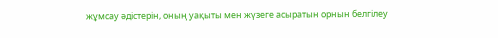жұмсау әдістерін, оның уақыты мен жүзеге асыратын орнын белгілеу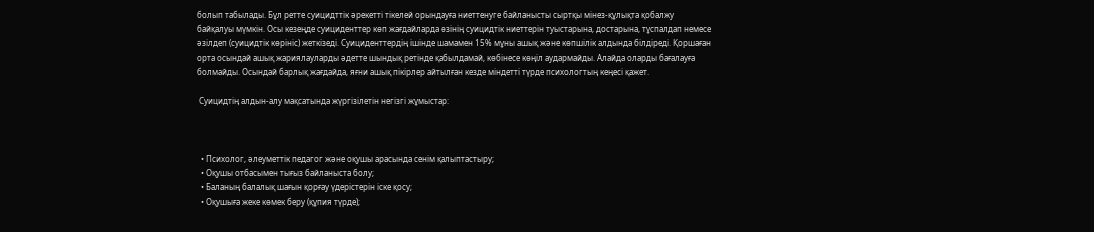болып табылады. Бұл ретте суицидттік әрекетті тікелей орындауға ниеттенуге байланысты сыртқы мінез-құлықта қобалжу байқалуы мүмкін. Осы кезеңде суициденттер көп жағдайларда өзінің суицидтік ниеттерін туыстарына, достарына, тұспалдап немесе әзілдеп (суицидтік көрініс) жеткізеді. Суициденттердің ішінде шамамен 15% мұны ашық және көпшілік алдында білдіреді. Қоршаған орта осындай ашық жариялауларды әдетте шындық ретінде қабылдамай, көбінесе көңіл аудармайды. Алайда оларды бағалауға болмайды. Осындай барлық жағдайда, яғни ашық пікірлер айтылған кезде міндетті түрде психологтың кеңесі қажет.

 Суицидтің алдын-алу мақсатында жүргізілетін негізгі жұмыстар:



  • Психолог, әлеуметтік педагог және оқушы арасында сенім қалыптастыру;
  • Оқушы отбасымен тығыз байланыста болу;
  • Баланың балалық шағын қорғау үдерістерін іске қосу;
  • Оқушыға жеке көмек беру (құпия түрде);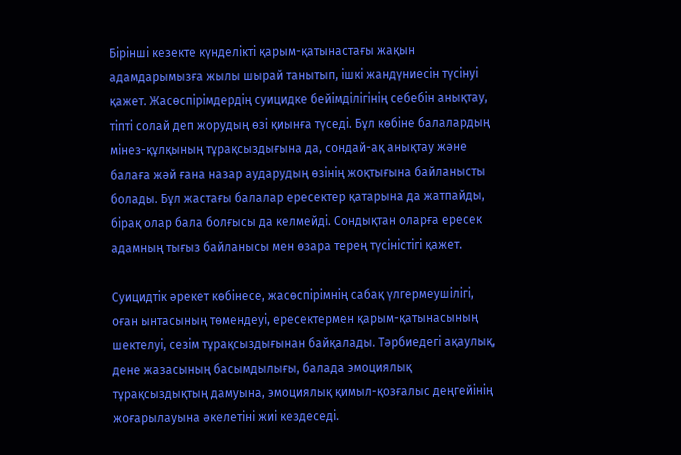Бірінші кезекте күнделікті қарым-қатынастағы жақын адамдарымызға жылы шырай танытып, ішкі жандүниесін түсінуі қажет. Жасөспірімдердің суицидке бейімділігінің себебін анықтау, тіпті солай деп жорудың өзі қиынға түседі. Бұл көбіне балалардың мінез-құлқының тұрақсыздығына да, сондай-ақ анықтау және балаға жәй ғана назар аударудың өзінің жоқтығына байланысты болады. Бұл жастағы балалар ересектер қатарына да жатпайды, бірақ олар бала болғысы да келмейді. Сондықтан оларға ересек адамның тығыз байланысы мен өзара терең түсіністігі қажет.

Суицидтік әрекет көбінесе, жасөспірімнің сабақ үлгермеушілігі, оған ынтасының төмендеуі, ересектермен қарым-қатынасының шектелуі, сезім тұрақсыздығынан байқалады. Тәрбиедегі ақаулық, дене жазасының басымдылығы, балада эмоциялық тұрақсыздықтың дамуына, эмоциялық қимыл-қозғалыс деңгейінің жоғарылауына әкелетіні жиі кездеседі.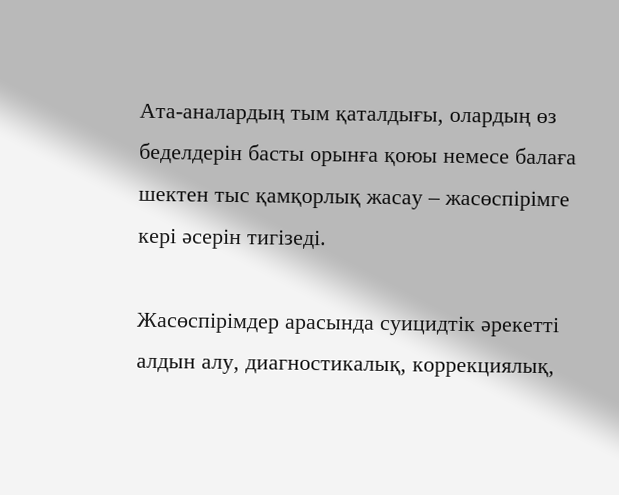Ата-аналардың тым қаталдығы, олардың өз беделдерін басты орынға қоюы немесе балаға шектен тыс қамқорлық жасау – жасөспірімге кері әсерін тигізеді.

Жасөспірімдер арасында суицидтік әрекетті алдын алу, диагностикалық, коррекциялық,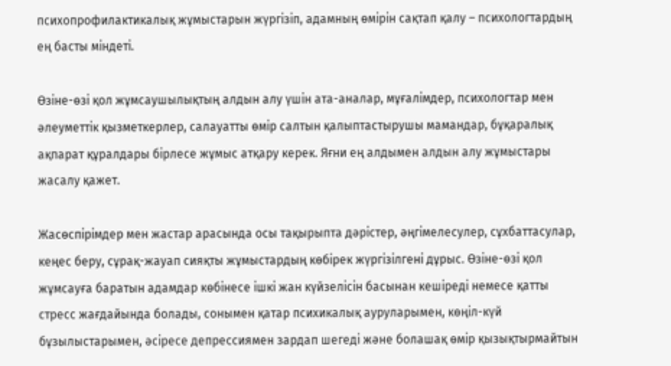психопрофилактикалық жұмыстарын жүргізіп, адамның өмірін сақтап қалу – психологтардың ең басты міндеті.

Өзіне-өзі қол жұмсаушылықтың алдын алу үшін ата-аналар, мұғалімдер, психологтар мен әлеуметтік қызметкерлер, салауатты өмір салтын қалыптастырушы мамандар, бұқаралық ақпарат құралдары бірлесе жұмыс атқару керек. Яғни ең алдымен алдын алу жұмыстары жасалу қажет.

Жасөспірімдер мен жастар арасында осы тақырыпта дәрістер, әңгімелесулер, сұхбаттасулар, кеңес беру, сұрақ-жауап сияқты жұмыстардың көбірек жүргізілгені дұрыс. Өзіне-өзі қол жұмсауға баратын адамдар көбінесе ішкі жан күйзелісін басынан кешіреді немесе қатты стресс жағдайында болады, сонымен қатар психикалық ауруларымен, көңіл-күй бұзылыстарымен, әсіресе депрессиямен зардап шегеді және болашақ өмір қызықтырмайтын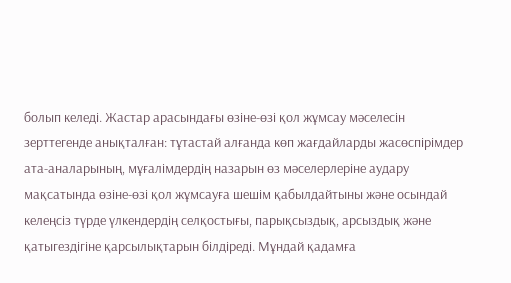болып келеді. Жастар арасындағы өзіне-өзі қол жұмсау мәселесін зерттегенде анықталған: тұтастай алғанда көп жағдайларды жасөспірімдер ата-аналарының, мұғалімдердің назарын өз мәселерлеріне аудару мақсатында өзіне-өзі қол жұмсауға шешім қабылдайтыны және осындай келеңсіз түрде үлкендердің селқостығы, парықсыздық, арсыздық және қатыгездігіне қарсылықтарын білдіреді. Мұндай қадамға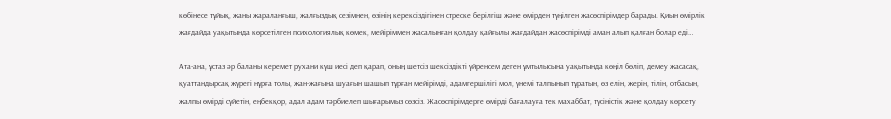көбінесе тұйық, жаны жараланғыш, жалғыздық сезімнен, өзінің керексіздігінен стреске берілгіш және өмірден түңілген жасөспірімдер барады. Қиын өмірлік жағдайда уақытында көрсетілген психологиялық көмек, мейіріммен жасалынған қолдау қайғылы жағдайдан жасөспірімді аман алып қалған болар еді…

Ата-ана, ұстаз әр баланы керемет рухани күш иесі деп қарап, оның шетсіз шексіздікті үйренсем деген ұмтылысына уақытында көңіл бөліп, демеу жасасақ, қуаттандырсақ жүрегі нұрға толы, жан-жағына шуағын шашып тұрған мейірімді, адамгершілігі мол, үнемі талпынып тұратын, өз елін, жерін, тілін, отбасын, жалпы өмірді сүйетін, еңбекқор, адал адам тәрбиелеп шығарымыз сөзсіз. Жасөспірімдерге өмірді бағалауға тек махаббат, түсіністік және қолдау көрсету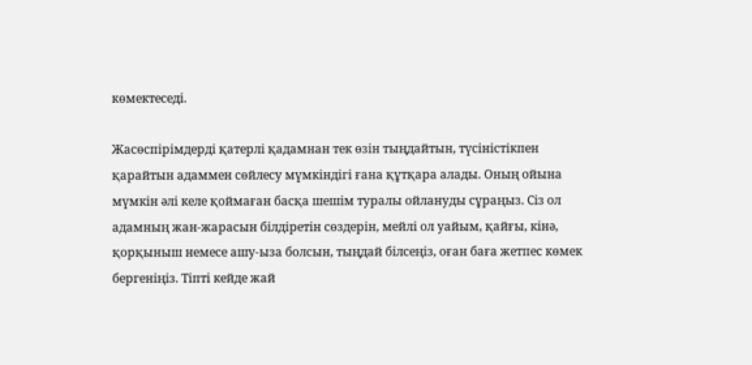көмектеседі.

Жасөспірімдерді қатерлі қадамнан тек өзін тыңдайтын, түсіністікпен қарайтын адаммен сөйлесу мүмкіндігі ғана құтқара алады. Оның ойына мүмкін әлі келе қоймаған басқа шешім туралы ойлануды сұраңыз. Сіз ол адамның жан-жарасын білдіретін сөздерін, мейлі ол уайым, қайғы, кінә, қорқыныш немесе ашу-ыза болсын, тыңдай білсеңіз, оған баға жетпес көмек бергеніңіз. Тіпті кейде жай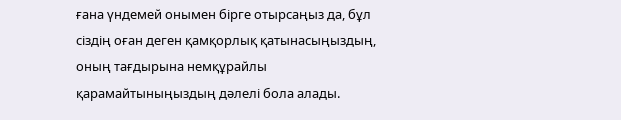ғана үндемей онымен бірге отырсаңыз да, бұл сіздің оған деген қамқорлық қатынасыңыздың, оның тағдырына немқұрайлы қарамайтыныңыздың дәлелі бола алады.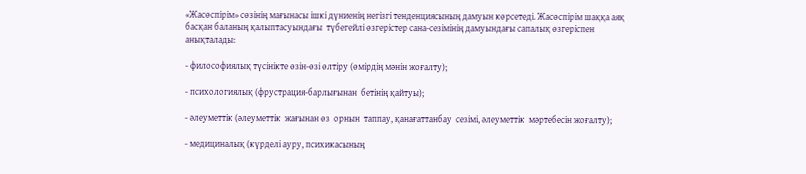«Жасөспірім» сөзінің мағынасы ішкі дүниенің негізгі тенденциясының дамуын көрсетеді. Жасөспірім шаққа аяқ басқан баланың қалыптасуындағы  түбегейлі өзгерістер сана-сезімінің дамуындағы сапалық өзгеріспен анықталады:

- философиялық түсінікте өзін-өзі өлтіру (өмірдің мәнін жоғалту);

- психологиялық (фрустрация-барлығынан  бетінің қайтуы);

- әлеуметтік (әлеуметтік  жағынан өз  орнын  таппау, қанағаттанбау  сезімі, әлеуметтік  мәртебесін жоғалту);

- медициналық (күрделі ауру, психикасының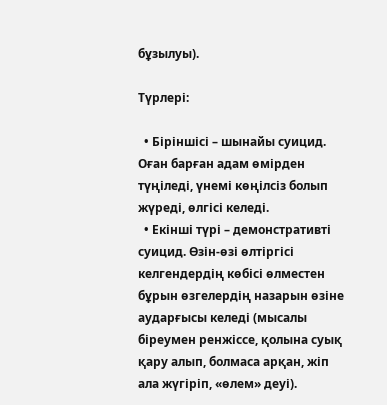бұзылуы).

Түрлері:

  • Біріншісі – шынайы суицид. Оған барған адам өмірден түңіледі, үнемі көңілсіз болып жүреді, өлгісі келеді.
  • Екінші түрі – демонстративті суицид. Өзін-өзі өлтіргісі келгендердің көбісі өлместен бұрын өзгелердің назарын өзіне аударғысы келеді (мысалы біреумен ренжіссе, қолына суық қару алып, болмаса арқан, жіп ала жүгіріп, «өлем» деуі).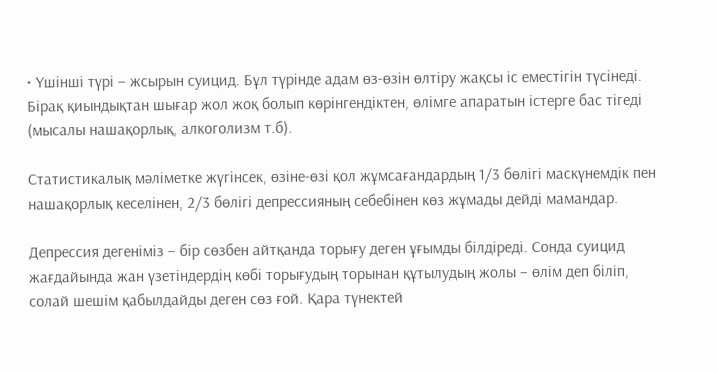• Үшінші түрі – жсырын суицид. Бұл түрінде адам өз-өзін өлтіру жақсы іс еместігін түсінеді. Бірақ қиындықтан шығар жол жоқ болып көрінгендіктен, өлімге апаратын істерге бас тігеді (мысалы нашақорлық, алкоголизм т.б).

Статистикалық мәліметке жүгінсек, өзіне-өзі қол жұмсағандардың 1/3 бөлігі маскүнемдік пен нашақорлық кеселінен, 2/3 бөлігі депрессияның себебінен көз жұмады дейді мамандар.

Депрессия дегеніміз – бір сөзбен айтқанда торығу деген ұғымды білдіреді. Сонда суицид жағдайында жан үзетіндердің көбі торығудың торынан құтылудың жолы – өлім деп біліп, солай шешім қабылдайды деген сөз ғой. Қара түнектей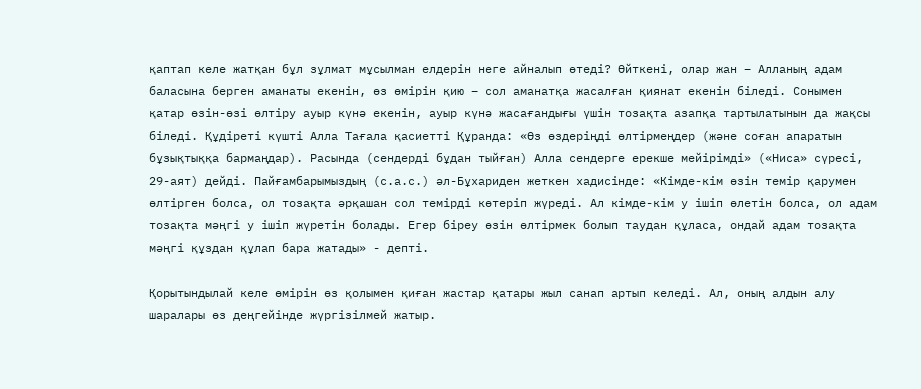қаптап келе жатқан бұл зұлмат мұсылман елдерін неге айналып өтеді? Өйткені, олар жан – Алланың адам баласына берген аманаты екенін, өз өмірін қию – сол аманатқа жасалған қиянат екенін біледі. Сонымен қатар өзін-өзі өлтіру ауыр күнә екенін, ауыр күнә жасағандығы үшін тозақта азапқа тартылатынын да жақсы біледі. Құдіреті күшті Алла Тағала қасиетті Құранда: «Өз өздеріңді өлтірмеңдер (және соған апаратын бұзықтыққа бармаңдар). Расында (сендерді бұдан тыйған) Алла сендерге ерекше мейірімді» («Ниса» сүресі, 29-аят) дейді. Пайғамбарымыздың (с.а.с.) әл-Бұхариден жеткен хадисінде: «Кімде-кім өзін темір қарумен өлтірген болса, ол тозақта әрқашан сол темірді көтеріп жүреді. Ал кімде-кім у ішіп өлетін болса, ол адам тозақта мәңгі у ішіп жүретін болады. Егер біреу өзін өлтірмек болып таудан құласа, ондай адам тозақта мәңгі құздан құлап бара жатады» - депті.

Қорытындылай келе өмірін өз қолымен қиған жастар қатары жыл санап артып келеді. Ал, оның алдын алу шаралары өз деңгейінде жүргізілмей жатыр.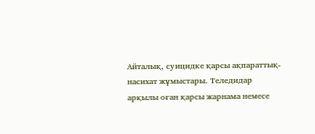Айталық, суицидке қарсы ақпараттық-насихат жұмыстары. Теледидар арқылы оған қарсы жарнама немесе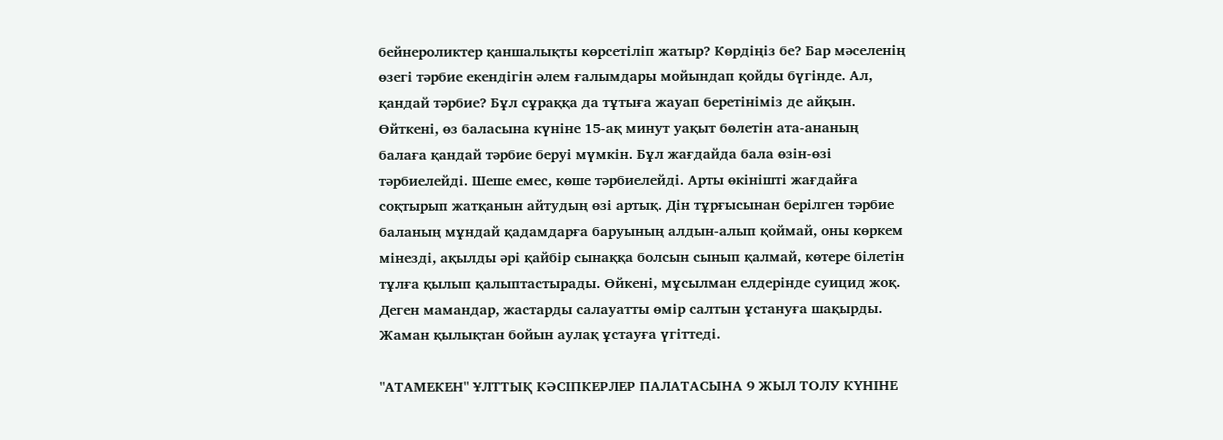бейнероликтер қаншалықты көрсетіліп жатыр? Көрдіңіз бе? Бар мәселенің өзегі тәрбие екендігін әлем ғалымдары мойындап қойды бүгінде. Ал, қандай тәрбие? Бұл сұраққа да тұтыға жауап беретініміз де айқын. Өйткені, өз баласына күніне 15-ақ минут уақыт бөлетін ата-ананың балаға қандай тәрбие беруі мүмкін. Бұл жағдайда бала өзін-өзі тәрбиелейді. Шеше емес, көше тәрбиелейді. Арты өкінішті жағдайға соқтырып жатқанын айтудың өзі артық. Дін тұрғысынан берілген тәрбие баланың мұндай қадамдарға баруының алдын-алып қоймай, оны көркем мінезді, ақылды әрі қайбір сынаққа болсын сынып қалмай, көтере білетін тұлға қылып қалыптастырады. Өйкені, мұсылман елдерінде суицид жоқ. Деген мамандар, жастарды салауатты өмір салтын ұстануға шақырды. Жаман қылықтан бойын аулақ ұстауға үгіттеді.

"АТАМЕКЕН" ҰЛТТЫҚ КӘСІПКЕРЛЕР ПАЛАТАСЫНА 9 ЖЫЛ ТОЛУ КҮНІНЕ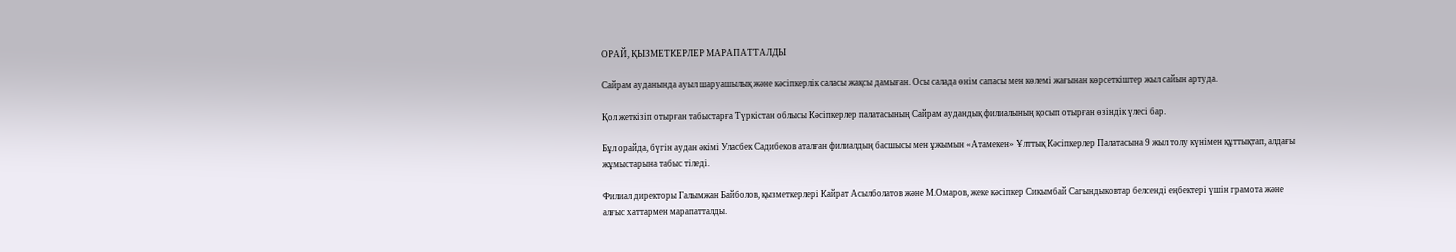ОРАЙ, ҚЫЗМЕТКЕРЛЕР МАРАПАТТАЛДЫ

Сайрам ауданында ауыл шаруашылық және кәсіпкерлік саласы жақсы дамыған. Осы салада өнім сапасы мен көлемі жағынан көрсеткіштер жыл сайын артуда.

Қол жеткізіп отырған табыстарға Түркістан облысы Кәсіпкерлер палатасының Сайрам аудандық филиалының қосып отырған өзіндік үлесі бар.

Бұл орайда, бүгін аудан әкімі Уласбек Садибеков аталған филиалдың басшысы мен ұжымын «Атамекен» Ұлттық Кәсіпкерлер Палатасына 9 жыл толу күнімен құттықтап, алдағы жұмыстарына табыс тіледі.

Филиал директоры Галымжан Байболов, қызметкерлері Кайрат Асылболатов және М.Омаров, жеке кәсіпкер Сикымбай Сагындыковтар белсенді еңбектері үшін грамота және алғыс хаттармен марапатталды.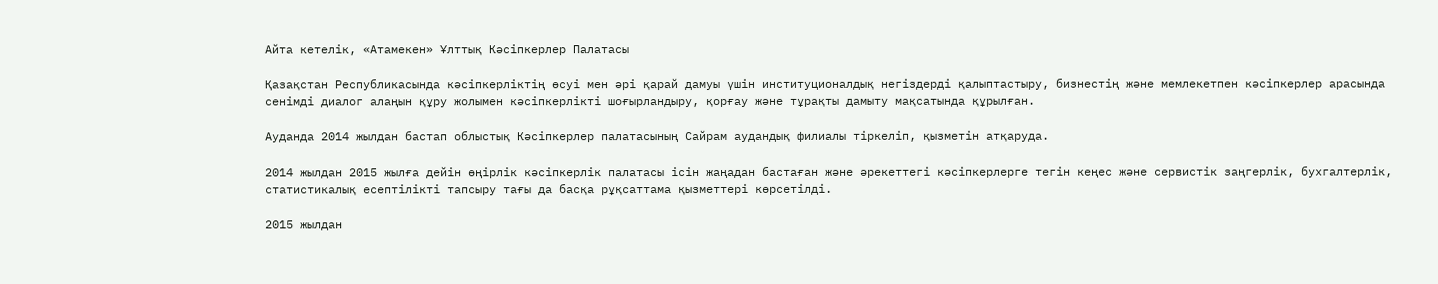Айта кетелік, «Атамекен» Ұлттық Кәсіпкерлер Палатасы

Қазақстан Республикасында кәсіпкерліктің өсуі мен әрі қарай дамуы үшін институционалдық негіздерді қалыптастыру, бизнестің және мемлекетпен кәсіпкерлер арасында сенімді диалог алаңын құру жолымен кәсіпкерлікті шоғырландыру, қорғау және тұрақты дамыту мақсатында құрылған.

Ауданда 2014 жылдан бастап облыстық Кәсіпкерлер палатасының Сайрам аудандық филиалы тіркеліп, қызметін атқаруда.

2014 жылдан 2015 жылға дейін өңірлік кәсіпкерлік палатасы ісін жаңадан бастаған және әрекеттегі кәсіпкерлерге тегін кеңес және сервистік заңгерлік, бухгалтерлік, статистикалық есептілікті тапсыру тағы да басқа рұқсаттама қызметтері көрсетілді.

2015 жылдан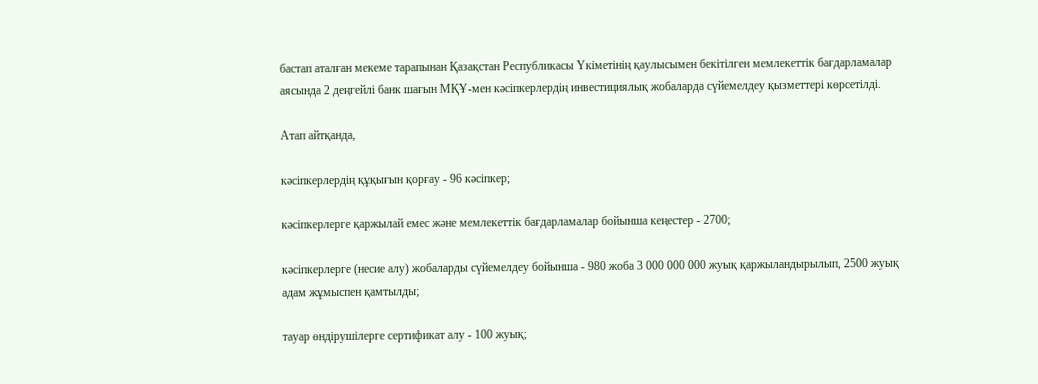бастап аталған мекеме тарапынан Қазақстан Республикасы Үкіметінің қаулысымен бекітілген мемлекеттік бағдарламалар аясында 2 деңгейлі банк шағын МҚҰ-мен кәсіпкерлердің инвестициялық жобаларда сүйемелдеу қызметтері көрсетілді.

Атап айтқанда,

кәсіпкерлердің құқығын қорғау - 96 кәсіпкер;

кәсіпкерлерге қаржылай емес және мемлекеттік бағдарламалар бойынша кеңестер - 2700;

кәсіпкерлерге (несие алу) жобаларды сүйемелдеу бойынша - 980 жоба 3 000 000 000 жуық қаржыландырылып, 2500 жуық адам жұмыспен қамтылды;

тауар өндірушілерге сертификат алу - 100 жуық;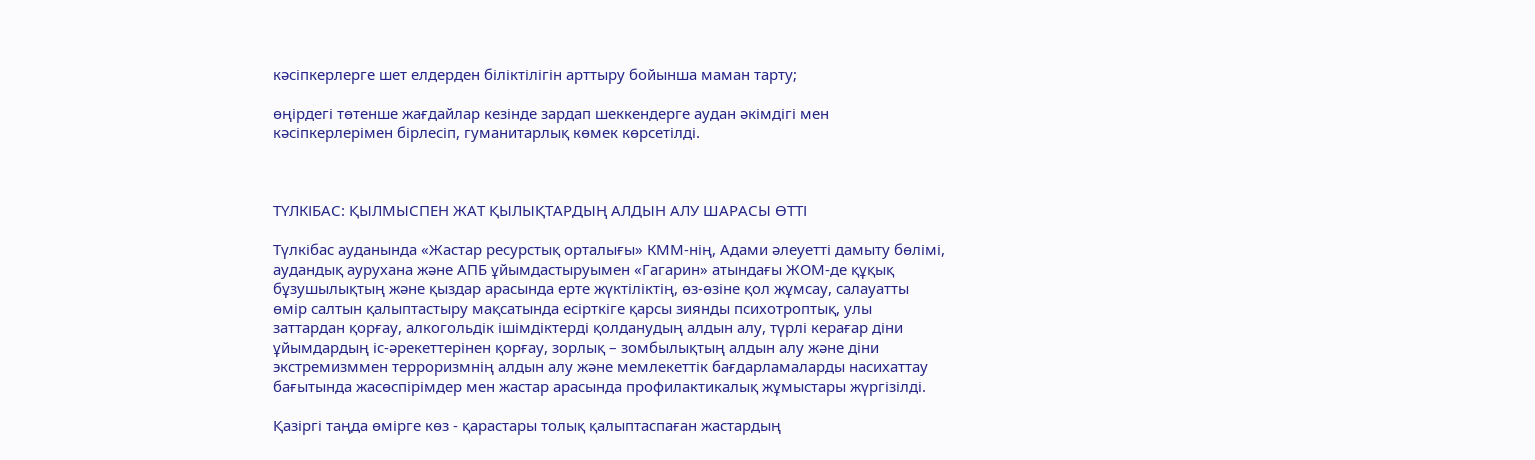кәсіпкерлерге шет елдерден біліктілігін арттыру бойынша маман тарту;

өңірдегі төтенше жағдайлар кезінде зардап шеккендерге аудан әкімдігі мен кәсіпкерлерімен бірлесіп, гуманитарлық көмек көрсетілді.



ТҮЛКІБАС: ҚЫЛМЫСПЕН ЖАТ ҚЫЛЫҚТАРДЫҢ АЛДЫН АЛУ ШАРАСЫ ӨТТІ

Түлкібас ауданында «Жастар ресурстық орталығы» КММ-нің, Адами әлеуетті дамыту бөлімі, аудандық аурухана және АПБ ұйымдастыруымен «Гагарин» атындағы ЖОМ-де құқық бұзушылықтың және қыздар арасында ерте жүктіліктің, өз-өзіне қол жұмсау, салауатты өмір салтын қалыптастыру мақсатында есірткіге қарсы зиянды психотроптық, улы заттардан қорғау, алкогольдік ішімдіктерді қолданудың алдын алу, түрлі керағар діни ұйымдардың іс-әрекеттерінен қорғау, зорлық – зомбылықтың алдын алу және діни экстремизммен терроризмнің алдын алу және мемлекеттік бағдарламаларды насихаттау бағытында жасөспірімдер мен жастар арасында профилактикалық жұмыстары жүргізілді.

Қазіргі таңда өмірге көз - қарастары толық қалыптаспаған жастардың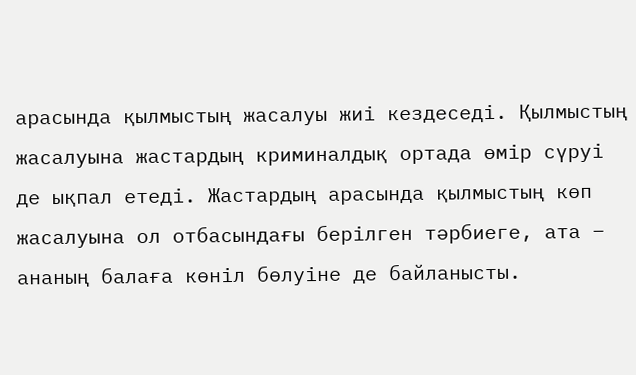арасында қылмыстың жасалуы жиі кездеседі. Қылмыстың жасалуына жастардың криминалдық ортада өмір сүруі де ықпал етеді. Жастардың арасында қылмыстың көп жасалуына ол отбасындағы берілген тәрбиеге, ата – ананың балаға көніл бөлуіне де байланысты.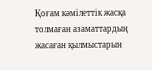Қоғам кәмілеттік жасқа толмаған азаматтардың жасаған қылмыстарын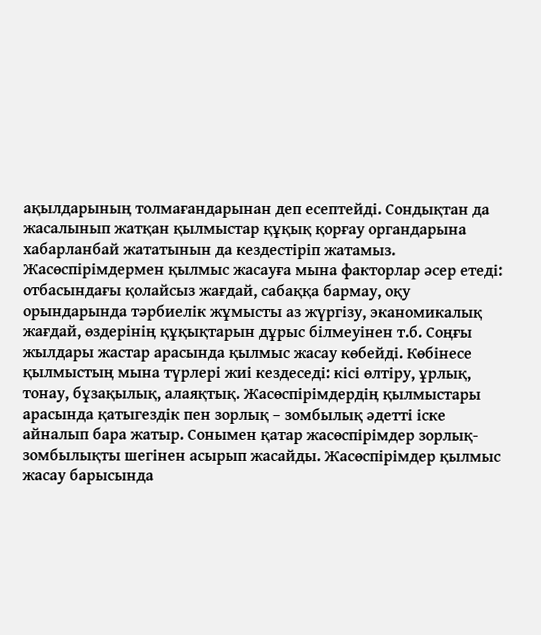ақылдарының толмағандарынан деп есептейді. Сондықтан да жасалынып жатқан қылмыстар құқық қорғау органдарына хабарланбай жататынын да кездестіріп жатамыз. Жасөспірімдермен қылмыс жасауға мына факторлар әсер етеді: отбасындағы қолайсыз жағдай, сабаққа бармау, оқу орындарында тәрбиелік жұмысты аз жүргізу, эканомикалық жағдай, өздерінің құқықтарын дұрыс білмеуінен т.б. Соңғы жылдары жастар арасында қылмыс жасау көбейді. Көбінесе қылмыстың мына түрлері жиі кездеседі: кісі өлтіру, ұрлық, тонау, бұзақылық, алаяқтық. Жасөспірімдердің қылмыстары арасында қатыгездік пен зорлық – зомбылық әдетті іске айналып бара жатыр. Сонымен қатар жасөспірімдер зорлық- зомбылықты шегінен асырып жасайды. Жасөспірімдер қылмыс жасау барысында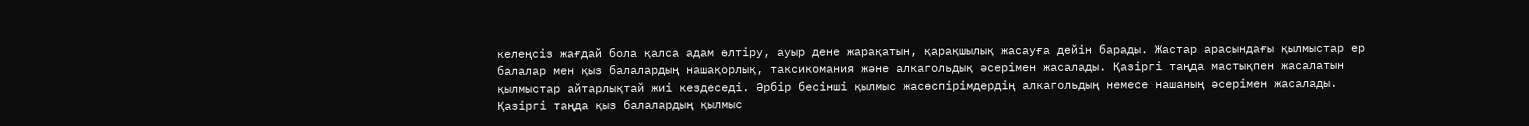келеңсіз жағдай бола қалса адам өлтіру, ауыр дене жарақатын, қарақшылық жасауға дейін барады. Жастар арасындағы қылмыстар ер балалар мен қыз балалардың нашақорлық, таксикомания және алкагольдық әсерімен жасалады. Қазіргі таңда мастықпен жасалатын қылмыстар айтарлықтай жиі кездеседі. Әрбір бесінші қылмыс жасөспірімдердің алкагольдың немесе нашаның әсерімен жасалады. Қазіргі таңда қыз балалардың қылмыс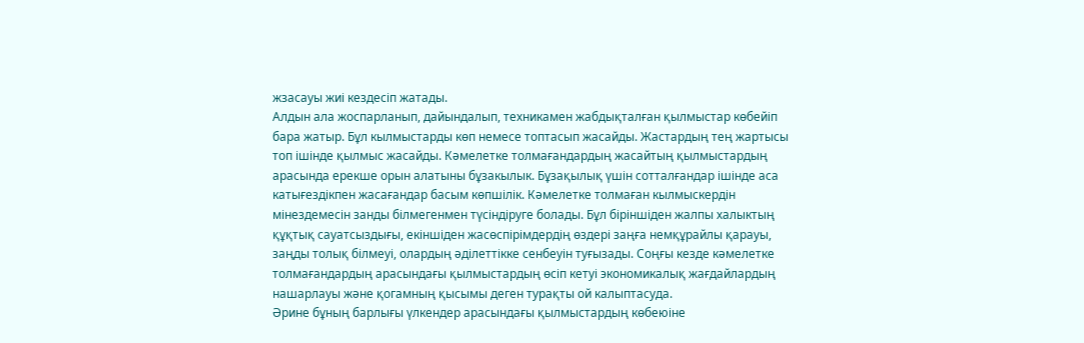жзасауы жиі кездесіп жатады.
Алдын ала жоспарланып, дайындалып, техникамен жабдықталған қылмыстар көбейіп бара жатыр. Бұл кылмыстарды көп немесе топтасып жасайды. Жастардың тең жартысы топ ішінде қылмыс жасайды. Кәмелетке толмағандардың жасайтың қылмыстардың арасында ерекше орын алатыны бұзакылык. Бұзақылық үшін сотталғандар ішінде аса катығездікпен жасағандар басым көпшілік. Кәмелетке толмаған кылмыскердін мінездемесін занды білмегенмен түсіндіруге болады. Бұл біріншіден жалпы халыктың құқтық сауатсыздығы, екіншіден жасөспірімдердің өздері заңға немқұрайлы қарауы, заңды толық білмеуі, олардың әділеттікке сенбеуін туғызады. Соңғы кезде кәмелетке толмағандардың арасындағы қылмыстардың өсіп кетуі экономикалық жағдайлардың нашарлауы және қогамның қысымы деген турақты ой калыптасуда.
Әрине бұның барлығы үлкендер арасындағы қылмыстардың көбеюіне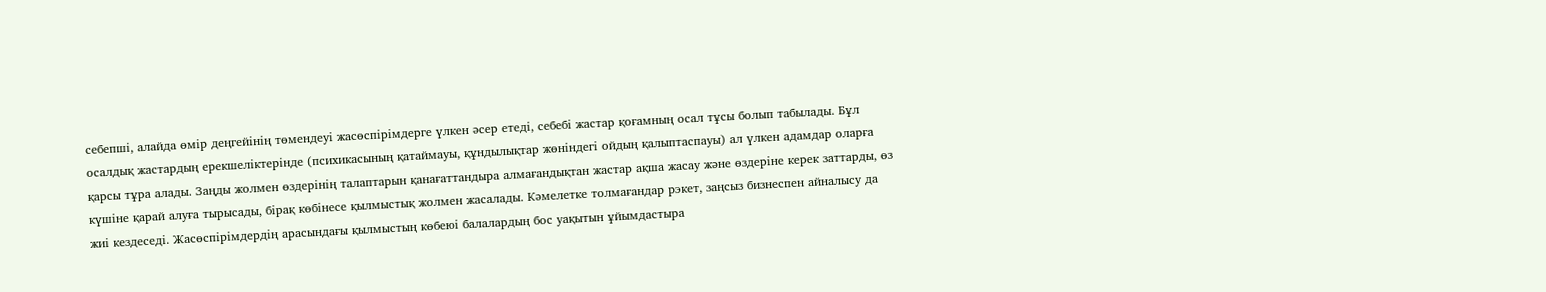себепші, алайда өмір деңгейінің төмендеуі жасөспірімдерге үлкен әсер етеді, себебі жастар қоғамның осал тұсы болып табылады. Бұл осалдық жастардың ерекшеліктерінде (психикасының қатаймауы, құндылықтар жөніндегі ойдың қалыптаспауы) ал үлкен адамдар оларға қарсы тұра алады. Заңды жолмен өздерінің талаптарын қанағаттандыра алмағандықтан жастар ақша жасау және өздеріне керек заттарды, өз күшіне қарай алуға тырысады, бірақ көбінесе қылмыстық жолмен жасалады. Кәмелетке толмағандар рэкет, заңсыз бизнеспен айналысу да жиі кездеседі. Жасөспірімдердің арасындағы қылмыстың көбеюі балалардың бос уақытын ұйымдастыра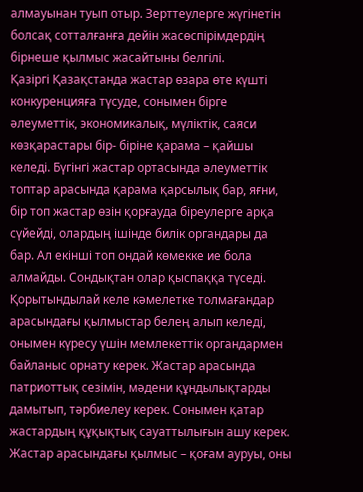алмауынан туып отыр. Зерттеулерге жүгінетін болсақ сотталғанға дейін жасөспірімдердің бірнеше қылмыс жасайтыны белгілі.
Қазіргі Қазақстанда жастар өзара өте күшті конкуренцияға түсуде, сонымен бірге әлеуметтік, экономикалық, мүліктік, саяси көзқарастары бір- біріне қарама – қайшы келеді. Бүгінгі жастар ортасында әлеуметтік топтар арасында қарама қарсылық бар, яғни, бір топ жастар өзін қорғауда біреулерге арқа сүйейді, олардың ішінде билік органдары да бар. Ал екінші топ ондай көмекке ие бола алмайды. Сондықтан олар қыспаққа түседі.
Қорытындылай келе кәмелетке толмағандар арасындағы қылмыстар белең алып келеді, онымен күресу үшін мемлекеттік органдармен байланыс орнату керек. Жастар арасында патриоттық сезімін, мәдени құндылықтарды дамытып, тәрбиелеу керек. Сонымен қатар жастардың құқықтық сауаттылығын ашу керек. Жастар арасындағы қылмыс – қоғам ауруы, оны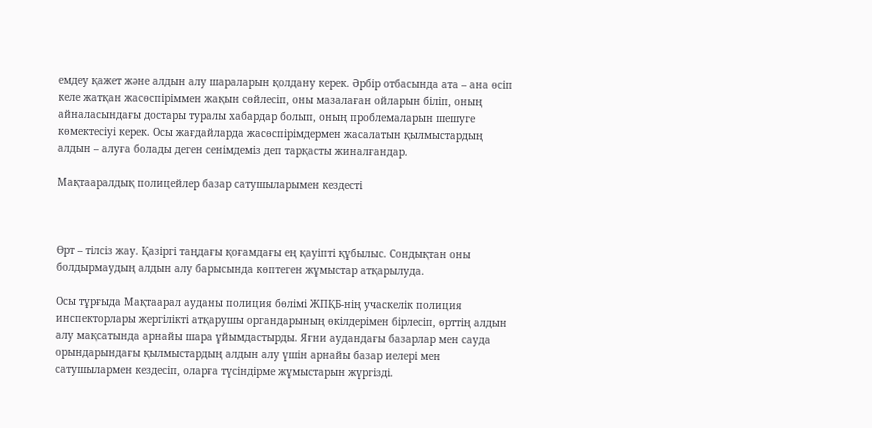емдеу қажет және алдын алу шараларын қолдану керек. Әрбір отбасында ата – ана өсіп келе жатқан жасөспіріммен жақын сөйлесіп, оны мазалаған ойларын біліп, оның айналасындағы достары туралы хабардар болып, оның проблемаларын шешуге көмектесіуі керек. Осы жағдайларда жасөспірімдермен жасалатын қылмыстардың алдын – алуға болады деген сенімдеміз деп тарқасты жиналғандар.

Мақтааралдық полицейлер базар сатушыларымен кездесті



Өрт – тілсіз жау. Қазіргі таңдағы қоғамдағы ең қауіпті құбылыс. Сондықтан оны болдырмаудың алдын алу барысында көптеген жұмыстар атқарылуда.

Осы тұрғыда Мақтаарал ауданы полиция бөлімі ЖПҚБ-нің учаскелік полиция инспекторлары жергілікті атқарушы органдарының өкілдерімен бірлесіп, өрттің алдын алу мақсатында арнайы шара ұйымдастырды. Яғни аудандағы базарлар мен сауда орындарындағы қылмыстардың алдын алу үшін арнайы базар иелері мен сатушылармен кездесіп, оларға түсіндірме жұмыстарын жүргізді.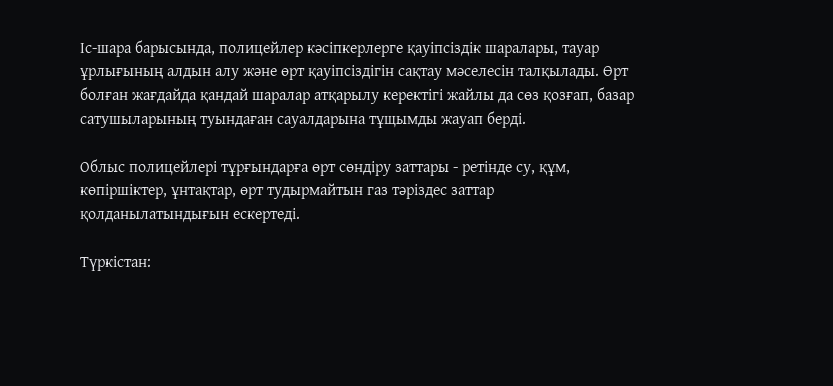Іс-шара барысында, полицейлер кәсіпкерлерге қауіпсіздік шаралары, тауар ұрлығының алдын алу және өрт қауіпсіздігін сақтау мәселесін талқылады. Өрт болған жағдайда қандай шаралар атқарылу керектігі жайлы да сөз қозғап, базар сатушыларының туындаған сауалдарына тұщымды жауап берді.

Облыс полицейлері тұрғындарға өрт сөндіру заттары - ретінде су, құм, көпіршіктер, ұнтақтар, өрт тудырмайтын газ тәріздес заттар қолданылатындығын ескертеді.

Түркістан: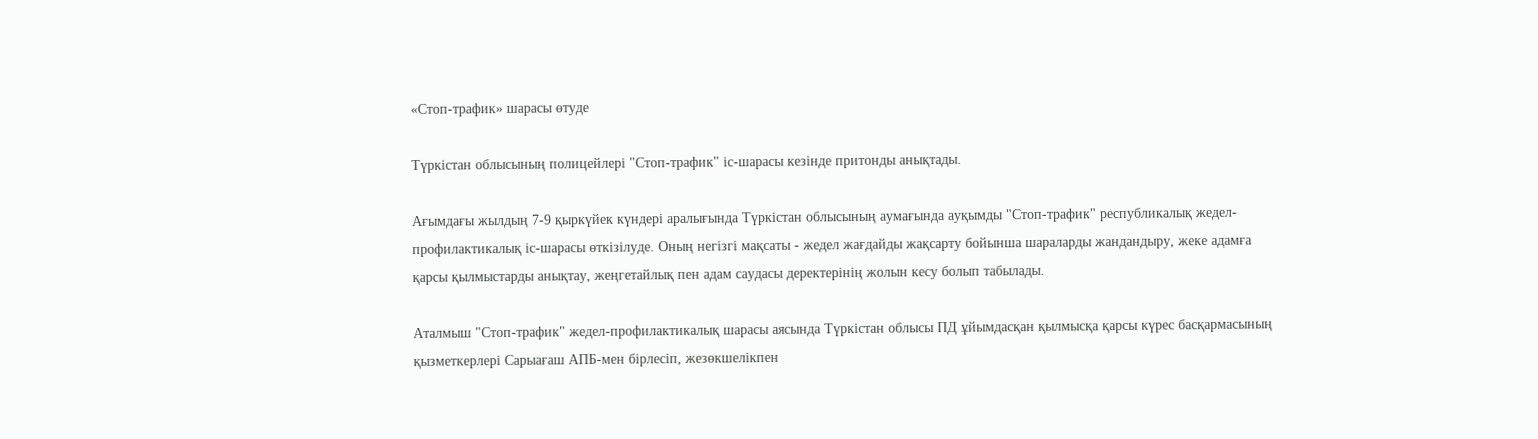«Стоп-трафик» шарасы өтуде

Түркістан облысының полицейлері "Стоп-трафик" іс-шарасы кезінде притонды анықтады.

Ағымдағы жылдың 7-9 қыркүйек күндері аралығында Түркістан облысының аумағында ауқымды "Стоп-трафик" республикалық жедел-профилактикалық іс-шарасы өткізілуде. Оның негізгі мақсаты - жедел жағдайды жақсарту бойынша шараларды жандандыру, жеке адамға қарсы қылмыстарды анықтау, жеңгетайлық пен адам саудасы деректерінің жолын кесу болып табылады.

Аталмыш "Стоп-трафик" жедел-профилактикалық шарасы аясында Түркістан облысы ПД ұйымдасқан қылмысқа қарсы күрес басқармасының қызметкерлері Сарыағаш АПБ-мен бірлесіп, жезөкшелікпен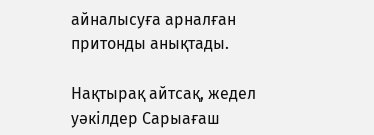айналысуға арналған притонды анықтады.

Нақтырақ айтсақ, жедел уәкілдер Сарыағаш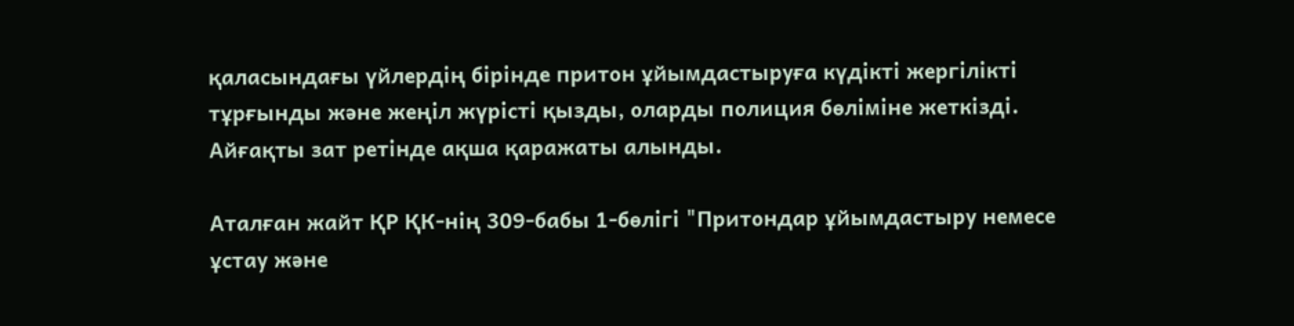қаласындағы үйлердің бірінде притон ұйымдастыруға күдікті жергілікті тұрғынды және жеңіл жүрісті қызды, оларды полиция бөліміне жеткізді. Айғақты зат ретінде ақша қаражаты алынды.

Аталған жайт ҚР ҚК-нің 309-бабы 1-бөлігі "Притондар ұйымдастыру немесе ұстау және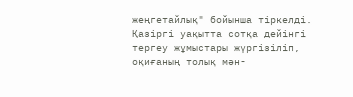жеңгетайлық" бойынша тіркелді. Қазіргі уақытта сотқа дейінгі тергеу жұмыстары жүргізіліп, оқиғаның толық мән-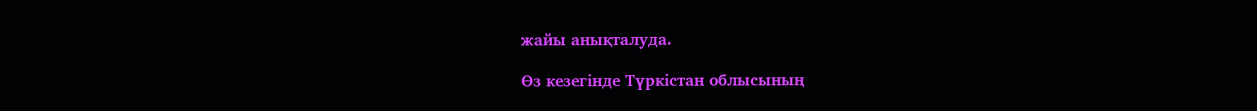жайы анықталуда.

Өз кезегінде Түркістан облысының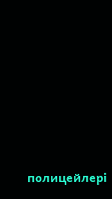полицейлері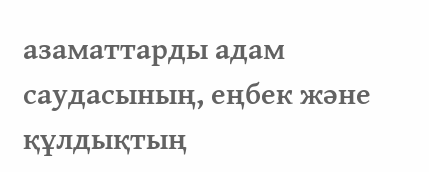азаматтарды адам саудасының, еңбек және құлдықтың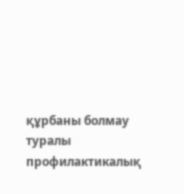құрбаны болмау туралы профилактикалық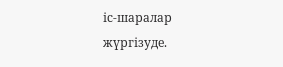іс-шаралар жүргізуде.